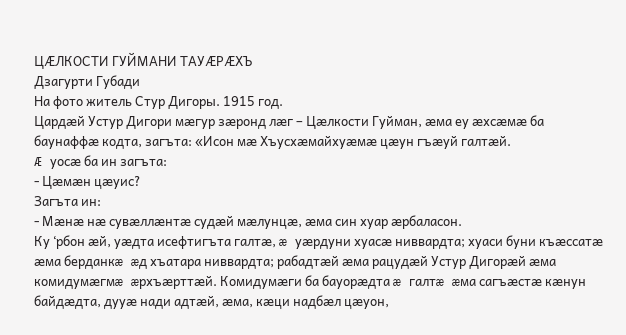ЦÆЛКОСТИ ГУЙМАНИ ТАУÆРÆХЪ
Дзагурти Губади
На фото житель Стур Дигоры. 1915 год.
Цардæй Устур Дигори мæгур зæронд лæг – Цæлкости Гуйман, æма еу æхсæмæ ба баунаффæ кодта, загъта: «Исон мæ Хъусхæмайхуæмæ цæун гъæуй галтæй.
Æ уосæ ба ин загъта:
- Цæмæн цæуис?
Загъта ин:
- Мæнæ нæ сувæллæнтæ судæй мæлунцæ, æма син хуар æрбаласон.
Ку ‘рбон æй, уæдта исефтигъта галтæ, æ уæрдуни хуасæ ниввардта; хуаси буни къæссатæ æма берданкæ æд хъатара ниввардта; рабадтæй æма рацудæй Устур Дигорæй æма комидумæгмæ æрхъæрттæй. Комидумæги ба бауорæдта æ галтæ æма сагъæстæ кæнун байдæдта, дууæ нади адтæй, æма, кæци надбæл цæуон,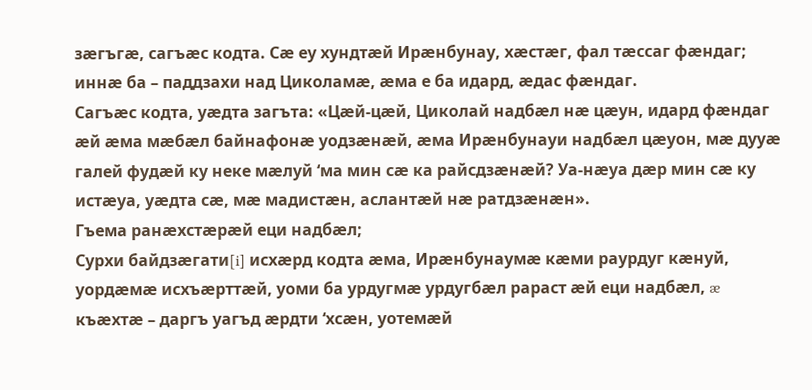зæгъгæ, сагъæс кодта. Сæ еу хундтæй Ирæнбунау, хæстæг, фал тæссаг фæндаг; иннæ ба – паддзахи над Циколамæ, æма е ба идард, æдас фæндаг.
Сагъæс кодта, уæдта загъта: «Цæй-цæй, Циколай надбæл нæ цæун, идард фæндаг æй æма мæбæл байнафонæ уодзæнæй, æма Ирæнбунауи надбæл цæуон, мæ дууæ галей фудæй ку неке мæлуй ‘ма мин сæ ка райсдзæнæй? Уа-нæуа дæр мин сæ ку истæуа, уæдта сæ, мæ мадистæн, аслантæй нæ ратдзæнæн».
Гъема ранæхстæрæй еци надбæл;
Сурхи байдзæгати[i] исхæрд кодта æма, Ирæнбунаумæ кæми раурдуг кæнуй, уордæмæ исхъæрттæй, уоми ба урдугмæ урдугбæл рараст æй еци надбæл, æ къæхтæ – даргъ уагъд æрдти ‘хсæн, уотемæй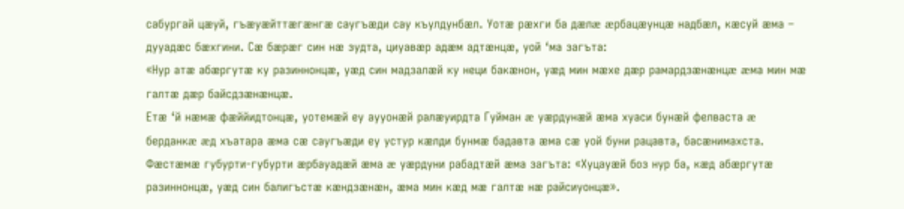сабургай цæуй, гъæуæйттæгæнгæ саугъæди сау къулдунбæл. Уотæ рæхги ба дæлæ æрбацæунцæ надбæл, кæсуй æма – дууадæс бæхгини. Сæ бæрæг син нæ зудта, циуавæр адæм адтæнцæ, уой ‘ма загъта:
«Нур атæ абæргутæ ку разиннонцæ, уæд син мадзалæй ку неци бакæнон, уæд мин мæхе дæр рамардзæнæнцæ æма мин мæ галтæ дæр байсдзæнæнцæ.
Етæ ‘й нæмæ фæййидтонцæ, уотемæй еу аууонæй ралæуирдта Гуйман æ уæрдунæй æма хуаси бунæй фелваста æ берданкæ æд хъатара æма сæ саугъæди еу устур кæлди бунмæ бадавта æма сæ уой буни рацавта, басæнимахста. Фæстæмæ губурти-губурти æрбауадæй æма æ уæрдуни рабадтæй æма загъта: «Хуцауæй боз нур ба, кæд абæргутæ разиннонцæ, уæд син балигъстæ кæндзæнæн, æма мин кæд мæ галтæ нæ райсиуонцæ».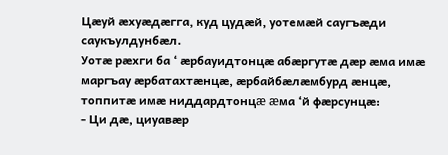Цæуй æхуæдæгга, куд цудæй, уотемæй саугъæди саукъулдунбæл.
Уотæ рæхги ба ‘ æрбауидтонцæ абæргутæ дæр æма имæ маргъау æрбатахтæнцæ, æрбайбæлæмбурд æнцæ, топпитæ имæ ниддардтонцæ æма ‘й фæрсунцæ:
- Ци дæ, циуавæр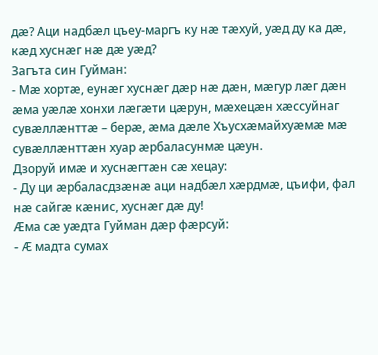дæ? Аци надбæл цъеу-маргъ ку нæ тæхуй, уæд ду ка дæ, кæд хуснæг нæ дæ уæд?
Загъта син Гуйман:
- Мæ хортæ, еунæг хуснæг дæр нæ дæн, мæгур лæг дæн æма уæлæ хонхи лæгæти цæрун, мæхецæн хæссуйнаг сувæллæнттæ – берæ, æма дæле Хъусхæмайхуæмæ мæ сувæллæнттæн хуар æрбаласунмæ цæун.
Дзоруй имæ и хуснæгтæн сæ хецау:
- Ду ци æрбаласдзæнæ аци надбæл хæрдмæ, цъифи, фал нæ сайгæ кæнис, хуснæг дæ ду!
Æма сæ уæдта Гуйман дæр фæрсуй:
- Æ мадта сумах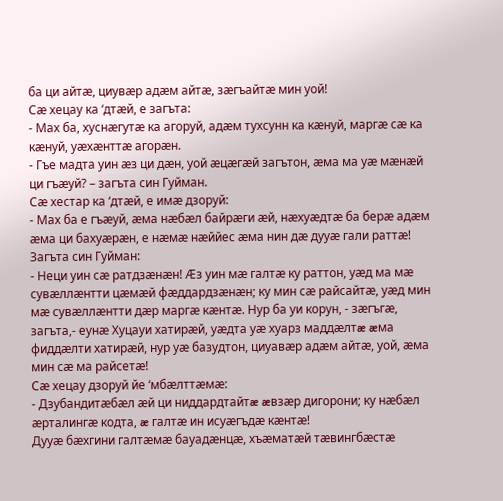ба ци айтæ, циувæр адæм айтæ, зæгъайтæ мин уой!
Сæ хецау ка ‘дтæй, е загъта:
- Мах ба, хуснæгутæ ка агоруй, адæм тухсунн ка кæнуй, маргæ сæ ка кæнуй, уæхæнттæ агорæн.
- Гъе мадта уин æз ци дæн, уой æцæгæй загътон, æма ма уæ мæнæй ци гъæуй? – загъта син Гуйман.
Сæ хестар ка ‘дтæй, е имæ дзоруй:
- Мах ба е гъæуй, æма нæбæл байрæги æй, нæхуæдтæ ба берæ адæм æма ци бахуæрæн, е нæмæ нæййес æма нин дæ дууæ гали раттæ!
Загъта син Гуйман:
- Неци уин сæ ратдзæнæн! Æз уин мæ галтæ ку раттон, уæд ма мæ сувæллæнтти цæмæй фæддардзæнæн; ку мин сæ райсайтæ, уæд мин мæ сувæллæнтти дæр маргæ кæнтæ. Нур ба уи корун, - зæгъгæ, загъта,- еунæ Хуцауи хатирæй, уæдта уæ хуарз маддæлтæ æма фиддæлти хатирæй, нур уæ базудтон, циуавæр адæм айтæ, уой, æма мин сæ ма райсетæ!
Сæ хецау дзоруй йе ‘мбæлттæмæ:
- Дзубандитæбæл æй ци ниддардтайтæ æвзæр дигорони; ку нæбæл æрталингæ кодта, æ галтæ ин исуæгъдæ кæнтæ!
Дууæ бæхгини галтæмæ бауадæнцæ, хъæматæй тæвингбæстæ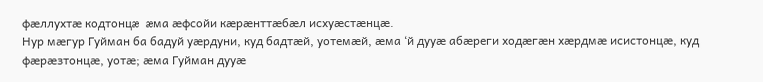фæллухтæ кодтонцæ æма æфсойи кæрæнттæбæл исхуæстæнцæ.
Нур мæгур Гуйман ба бадуй уæрдуни, куд бадтæй, уотемæй, æма ‘й дууæ абæреги ходæгæн хæрдмæ исистонцæ, куд фæрæзтонцæ, уотæ; æма Гуйман дууæ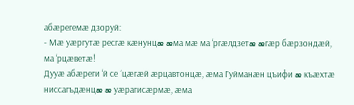абæрегемæ дзоруй:
- Мæ уæргутæ ресгæ кæнунцæ æма мæ ма ‘ргæлдзетæ æгæр бæрзондæй, ма ‘рцæветæ!
Дууæ абæреги ‘й се ´цæгæй æрцавтонцæ, æма Гуйманæн цъифи æ къæхтæ ниссагъдæнцæ æ уæрагисæрмæ, æма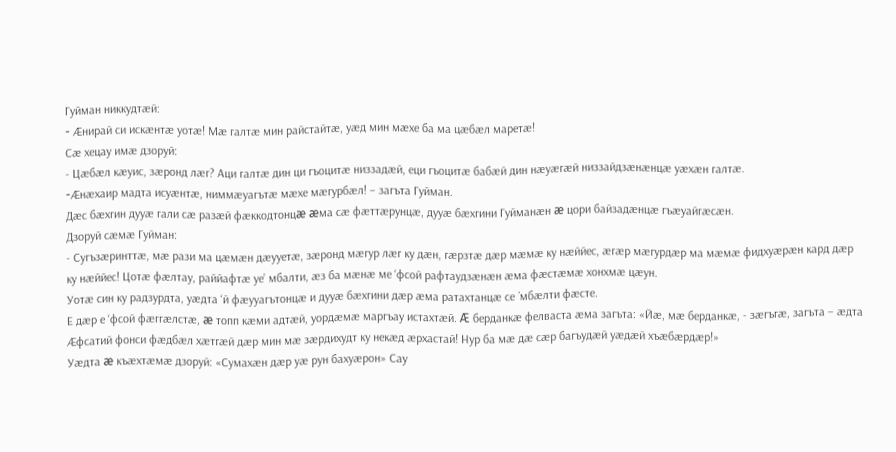Гуйман никкудтæй:
- Æнирай си искæнтæ уотæ! Мæ галтæ мин райстайтæ, уæд мин мæхе ба ма цæбæл маретæ!
Сæ хецау имæ дзоруй:
- Цæбæл кæуис, зæронд лæг? Аци галтæ дин ци гъоцитæ низзадæй, еци гъоцитæ бабæй дин нæуæгæй низзайдзæнæнцæ уæхæн галтæ.
-Æнæхаир мадта исуæнтæ, ниммæуагътæ мæхе мæгурбæл! – загъта Гуйман.
Дæс бæхгин дууæ гали сæ разæй фæккодтонцæ æма сæ фæттæрунцæ, дууæ бæхгини Гуйманæн æ цори байзадæнцæ гъæуайгæсæн.
Дзоруй сæмæ Гуйман:
- Сугъзæринттæ, мæ рази ма цæмæн дæууетæ, зæронд мæгур лæг ку дæн, гæрзтæ дæр мæмæ ку нæййес, æгæр мæгурдæр ма мæмæ фидхуæрæн кард дæр ку нæййес! Цотæ фæлтау, раййафтæ уе’ мбалти, æз ба мæнæ ме ‘фсой рафтаудзæнæн æма фæстæмæ хонхмæ цæун.
Уотæ син ку радзурдта, уæдта ‘й фæууагътонцæ и дууæ бæхгини дæр æма ратахтанцæ се ´мбæлти фæсте.
Е дæр е ‘фсой фæггæлстæ, æ топп кæми адтæй, уордæмæ маргъау истахтæй. Æ берданкæ фелваста æма загъта: «Йæ, мæ берданкæ, - зæгъгæ, загъта – æдта Æфсатий фонси фæдбæл хæтгæй дæр мин мæ зæрдихудт ку некæд æрхастай! Нур ба мæ дæ сæр багъудæй уæдæй хъæбæрдæр!»
Уæдта æ къæхтæмæ дзоруй: «Сумахæн дæр уæ рун бахуæрон» Сау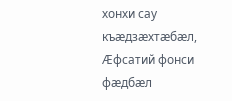хонхи сау къæдзæхтæбæл, Æфсатий фонси фæдбæл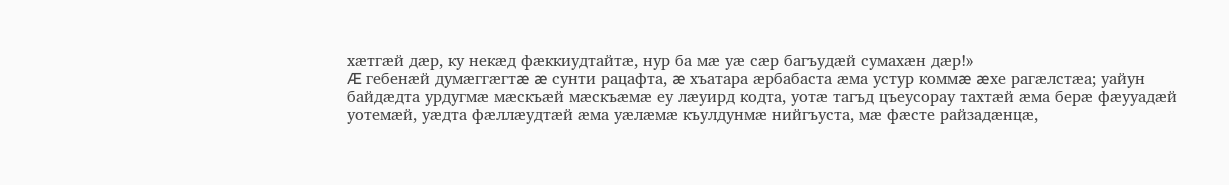хæтгæй дæр, ку некæд фæккиудтайтæ, нур ба мæ уæ сæр багъудæй сумахæн дæр!»
Æ гебенæй думæггæгтæ æ сунти рацафта, æ хъатара æрбабаста æма устур коммæ æхе рагæлстæа; уайун байдæдта урдугмæ мæскъæй мæскъæмæ еу лæуирд кодта, уотæ тагъд цъеусорау тахтæй æма берæ фæууадæй уотемæй, уæдта фæллæудтæй æма уæлæмæ къулдунмæ нийгъуста, мæ фæсте райзадæнцæ,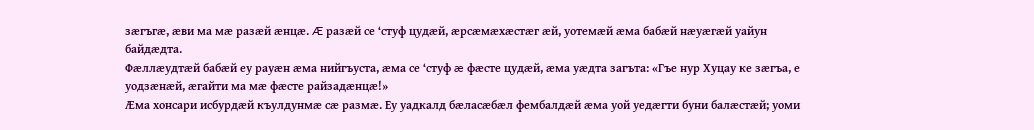зæгъгæ, æви ма мæ разæй æнцæ. Æ разæй се ‘стуф цудæй, æрсæмæхæстæг æй, уотемæй æма бабæй нæуæгæй уайун байдæдта.
Фæллæудтæй бабæй еу рауæн æма нийгъуста, æма се ‘стуф æ фæсте цудæй, æма уæдта загъта: «Гъе нур Хуцау ке зæгъа, е уодзæнæй, æгайти ма мæ фæсте райзадæнцæ!»
Æма хонсари исбурдæй къулдунмæ сæ размæ. Еу уадкалд бæласæбæл фембалдæй æма уой уедæгти буни балæстæй; уоми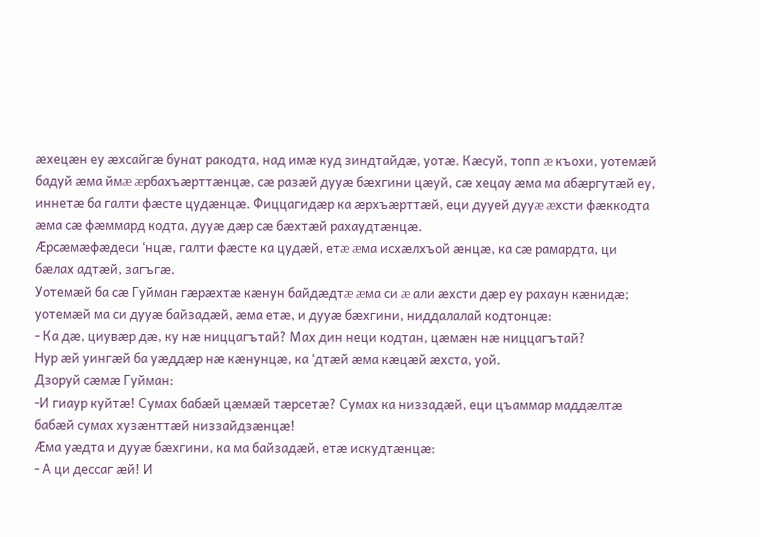æхецæн еу æхсайгæ бунат ракодта, над имæ куд зиндтайдæ, уотæ. Кæсуй, топп æ къохи, уотемæй бадуй æма ймæ æрбахъæрттæнцæ, сæ разæй дууæ бæхгини цæуй, сæ хецау æма ма абæргутæй еу, иннетæ ба галти фæсте цудæнцæ. Фиццагидæр ка æрхъæрттæй, еци дууей дууæ æхсти фæккодта æма сæ фæммард кодта, дууæ дæр сæ бæхтæй рахаудтæнцæ.
Æрсæмæфæдеси ‘нцæ, галти фæсте ка цудæй, етæ æма исхæлхъой æнцæ, ка сæ рамардта, ци бæлах адтæй, загъгæ.
Уотемæй ба сæ Гуйман гæрæхтæ кæнун байдæдтæ æма си æ али æхсти дæр еу рахаун кæнидæ; уотемæй ма си дууæ байзадæй, æма етæ, и дууæ бæхгини, ниддалалай кодтонцæ:
- Ка дæ, циувæр дæ, ку нæ ниццагътай? Мах дин неци кодтан, цæмæн нæ ниццагътай?
Нур æй уингæй ба уæддæр нæ кæнунцæ, ка ‘дтæй æма кæцæй æхста, уой.
Дзоруй сæмæ Гуйман:
-И гиаур куйтæ! Сумах бабæй цæмæй тæрсетæ? Сумах ка низзадæй, еци цъаммар маддæлтæ бабæй сумах хузæнттæй низзайдзæнцæ!
Æма уæдта и дууæ бæхгини, ка ма байзадæй, етæ искудтæнцæ:
- А ци дессаг æй! И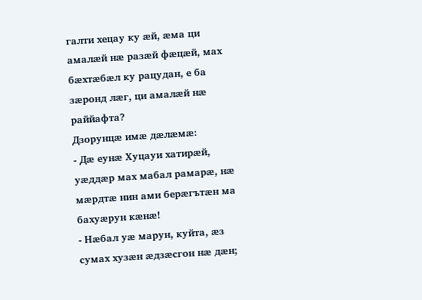галти хецау ку æй, æма ци амалæй нæ разæй фæцæй, мах бæхтæбæл ку рацудан, е ба зæронд лæг, ци амалæй нæ раййафта?
Дзорунцæ имæ дæлæмæ:
- Дæ еунæ Хуцауи хатирæй, уæддæр мах мабал рамарæ, нæ мæрдтæ нин ами берæгътæн ма бахуæрун кæнæ!
- Нæбал уæ марун, куйта, æз сумах хузæн æдзæсгон нæ дæн;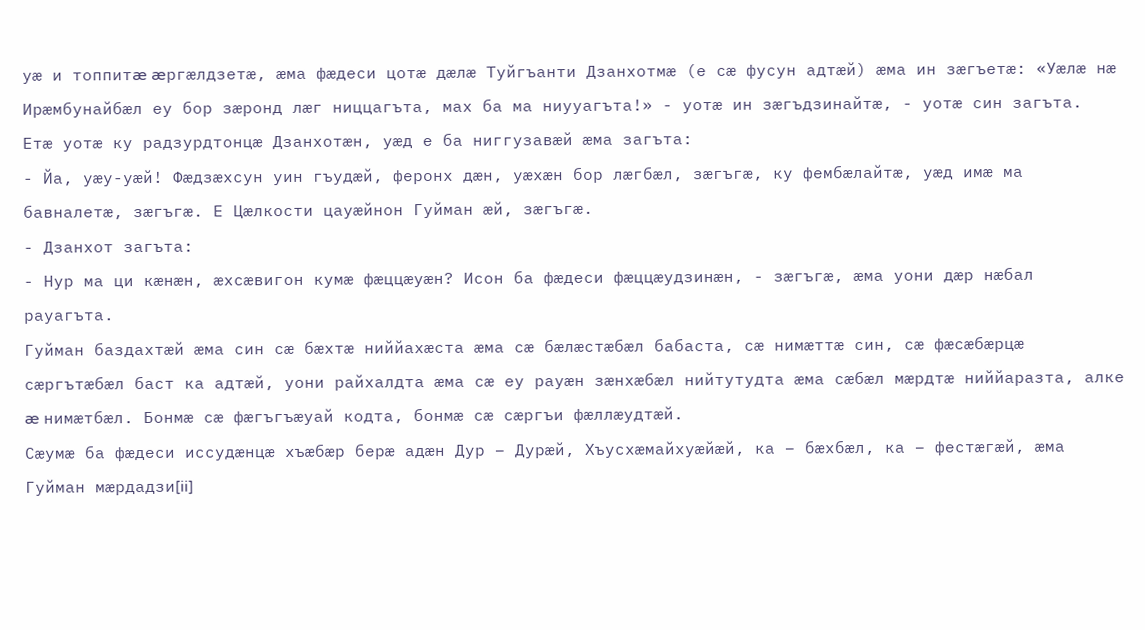уæ и топпитæ æргæлдзетæ, æма фæдеси цотæ дæлæ Туйгъанти Дзанхотмæ (е сæ фусун адтæй) æма ин зæгъетæ: «Уæлæ нæ Ирæмбунайбæл еу бор зæронд лæг ниццагъта, мах ба ма ниууагъта!» - уотæ ин зæгъдзинайтæ, - уотæ син загъта.
Етæ уотæ ку радзурдтонцæ Дзанхотæн, уæд е ба ниггузавæй æма загъта:
- Йа, уæу-уæй! Фæдзæхсун уин гъудæй, феронх дæн, уæхæн бор лæгбæл, зæгъгæ, ку фембæлайтæ, уæд имæ ма бавналетæ, зæгъгæ. Е Цæлкости цауæйнон Гуйман æй, зæгъгæ.
- Дзанхот загъта:
- Нур ма ци кæнæн, æхсæвигон кумæ фæццæуæн? Исон ба фæдеси фæццæудзинæн, - зæгъгæ, æма уони дæр нæбал рауагъта.
Гуйман баздахтæй æма син сæ бæхтæ ниййахæста æма сæ бæлæстæбæл бабаста, сæ нимæттæ син, сæ фæсæбæрцæ сæргътæбæл баст ка адтæй, уони райхалдта æма сæ еу рауæн зæнхæбæл нийтутудта æма сæбæл мæрдтæ ниййаразта, алке æ нимæтбæл. Бонмæ сæ фæгъгъæуай кодта, бонмæ сæ сæргъи фæллæудтæй.
Сæумæ ба фæдеси иссудæнцæ хъæбæр берæ адæн Дур – Дурæй, Хъусхæмайхуæйæй, ка – бæхбæл, ка – фестæгæй, æма Гуйман мæрдадзи[ii]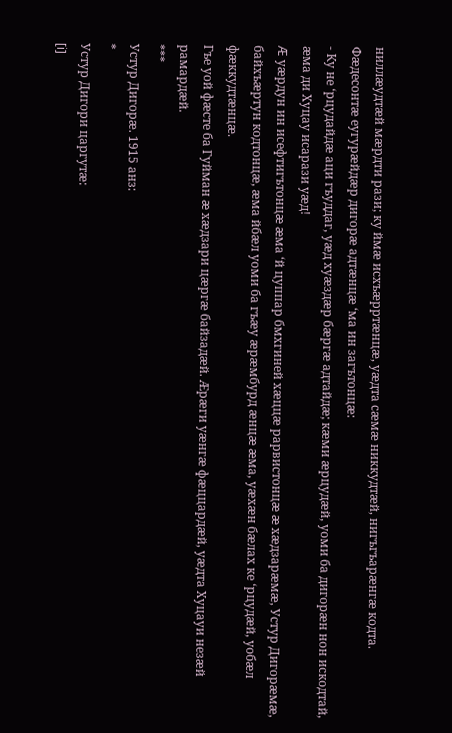ниллæудтæй мæрдти рази; ку ймæ исхъæрртæнцæ, уæдта сæмæ никкудтæй, нигъгъарæнгæ кодта.
Фæдесонтæ еугурæйдæр дигорæ адтæнцæ ‘ма ин загътонцæ:
- Ку не ‘рцудайдæ аци гъуддаг, уæд хуæздæр бæргæ адтайдæ; кæми æрцудæй, уоми ба дигорæн нон искодтай, æма ди Хуцау исарази уæд!
Æ уæрдун ин исефтигътонцæ æма ‘й цуппар бмхгиней хæццæ рарвистонцæ æ хæдзарæмæ, Устур Дигорæмæ, байхъæртун кодтонцæ, æма йбæл уоми ба гъæу æрæмбурд æнцæ æма, уæхæн бæлах ке ‘рцудæй, уобæл фæккудтæнцæ.
Гъе уой фæсте ба Гуйман æ хæдзари цæргæ байзадæй. Æрæги уæнгæ фæццардæй, уæдта Хуцауи незæй рамардæй.
***
Устур Дигорæ. 1915 анз:
*
Устур Дигори царгутæ:
[i]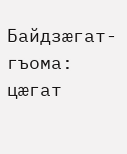Байдзæгат- гъома: цæгат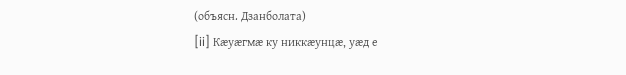(объясн. Дзанболата)
[ii] Кæуæгмæ ку никкæунцæ, уæд е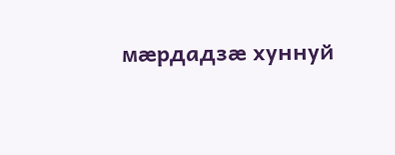мæрдадзæ хуннуй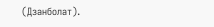(Дзанболат).